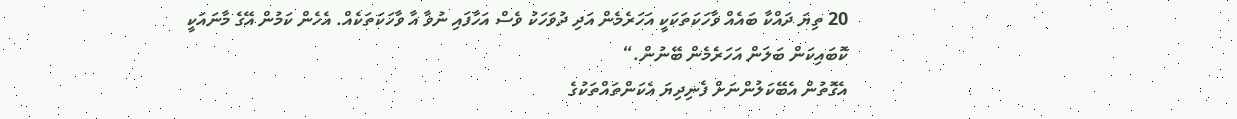20 ތިޔަ ދައްކާ ބައެއް ވާހަކަތަކަކީ އަހަރެމެން އަދި ދުވަހަކު ވެސް އަހާފައި ނުވާ އާ ވާހަކަތަކެއް. އެހެން ކަމުން އޭގެ މާނައަކީ ކޮބައިކަން ބަލަން އަހަރެމެން ބޭނުން.“
އެގޮތުން އެބޭކަލުންނަށް ފެނިދިޔަ އެކަންތައްތަކުގެ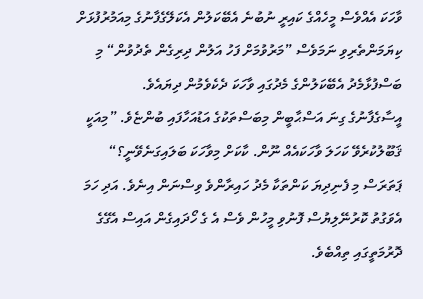ވާހަކަ އެއްވެސް މީހެއްގެ ކައިރީ ނުބުނެ އެބޭކަލުން އެކަލޭގެފާނުގެ މިއަމުރުފުޅަށް ކިޔަމަންތެރިވި ނަމަވެސް ”މަރުވުމަށް ފަހު އަލުން ދިރިގެން ތެދުވުން“ މި ބަސްފުޅާމެދު އެބޭކަލުންގެ މެދުގައި ވާހަކަ ދެކެވެމުން ދިޔައެވެ.
އީސާގެފާނުގެ ގިނަ އަސްޙާބީން މިބަސްތަކުގެ އަޑުއަހާފައި ބުންޏެވެ. ”މިއަކީ ޤަބޫލުކުރެވޭ ކަހަލަ ވާހަކައެއް ނޫން. ކާކަށް މިވާހަކަ ބަލައިގަނެވޭނީ؟“
ޕަތަރަސް މި ފެނިދިޔަ ކަންތަކާ މެދު ހައިރާންވެ ވިސްނަން އިނެވެ. އަދި ހަމަ އެވަގުތު ކޮރުނޭލިޔުސް ފޮނުވި މީހުން ވެސް އެ ގެ ހޯދައިގެން އައިސް އެގޭގެ ދޮރުމަތީގައި ތިއްބެވެ.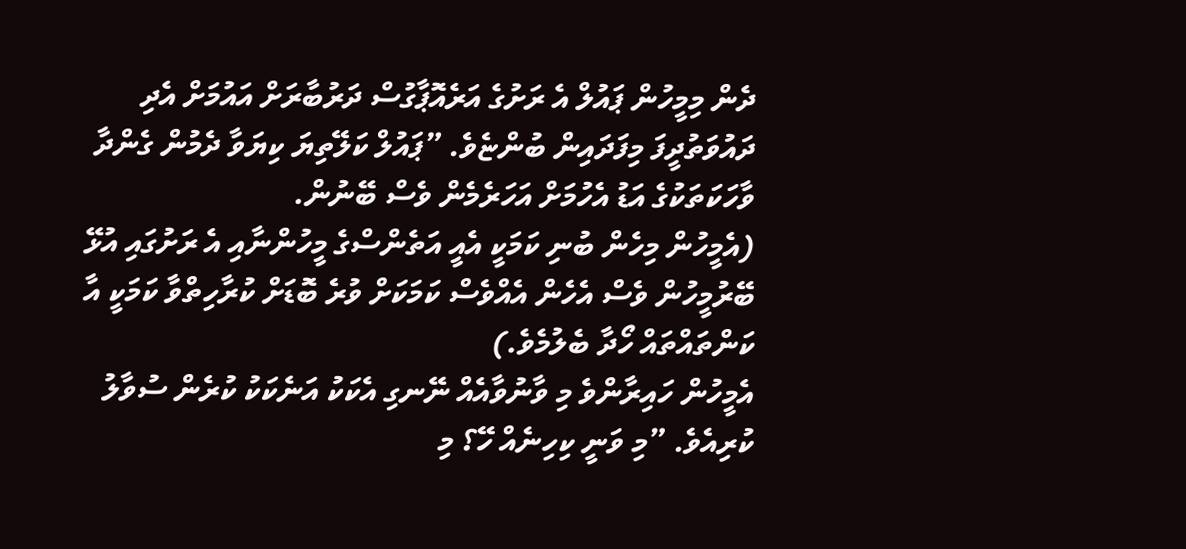ދެން މިމީހުން ޕައުލް އެ ރަށުގެ އަރެއޮޕާގުސް ދަރުބާރަށް އައުމަށް އެދި ދައުވަތުދީފަ މިފަދައިން ބުންޏެވެ. ”ޕައުލް ކަލޭތިޔަ ކިޔަވާ ދެމުން ގެންދާ ވާހަކަތަކުގެ އަޑު އެހުމަށް އަހަރެމެން ވެސް ބޭނުން.
(އެމީހުން މިހެން ބުނި ކަމަކީ އެއީ އަތެންސްގެ މީހުންނާއި އެ ރަށުގައި އުޅޭ ބޭރުމީހުން ވެސް އެހެން އެއްވެސް ކަމަކަށް ވުރެ ބޮޑަށް ކުރާހިތްވާ ކަމަކީ އާ ކަންތައްތައް ހޯދާ ބެލުމެވެ.)
އެމީހުން ހައިރާންވެ މި ވާނުވާއެއް ނޭނގި އެކަކު އަނެކަކު ކުރެން ސުވާލު ކުރިއެވެ. ”މި ވަނީ ކިހިނެއް ހޭ؟ މި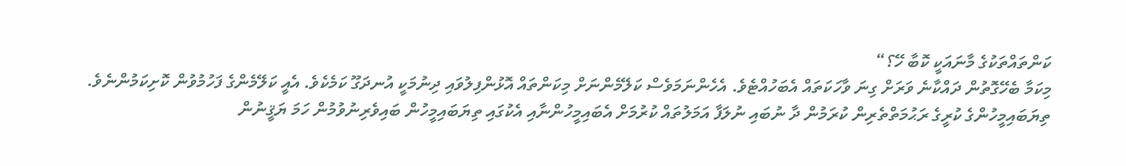ކަންތައްތަކުގެ މާނައަކީ ކޮބާ ހޭ؟“
މިކަމާ ބެހޭގޮތުން ދައްކާނެ ވަރަށް ގިނަ ވާހަކަތައް އެބަހުއްޓެވެ. އެހެންނަމަވެސް ކަލޭމެންނަށް މިކަންތައް އޮޅުންފިލުވައި ދިނުމަކީ އުނދަގޫ ކަމެކެވެ. އެއީ ކަލޭމެންގެ ފަހުމުވުން ކޮށިކަމުންނެވެ.
ތިޔަބައިމީހުންގެ ކުރީގެ ރަޙުމަތްތެރިން ކުރަމުން ދާ ނުބައި ނުލަފާ އަމަލުތައް ކުރުމަށް އެބައިމީހުންނާއި އެކުގައި ތިޔަބައިމީހުން ބައިވެރިނުވުމުން ހަމަ ޔަޤީނުން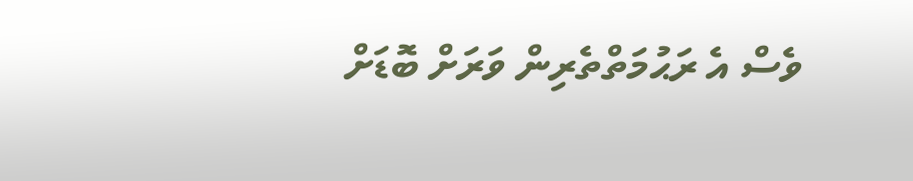ވެސް އެ ރަޙުމަތްތެރިން ވަރަށް ބޮޑަށް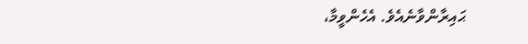ޙައިރާންވާނެއެވެ. އެހެންވީމާ،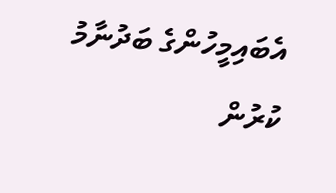އެބައިމީހުންގެ ބަދުނާމު ކުރުން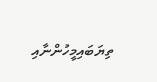ތިޔަބައިމީހުންނާއި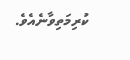ކުރިމަތިވާނެއެވެ.